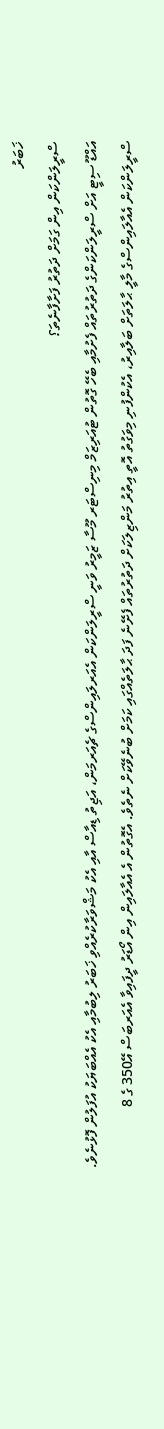ޚަބަރު
ސްރީލަންކަން އިން ގަމަށް ދަތުރު ފަށާފާނެތަ؟
އައްޑޫ ސިޓީ އަށް ސްރީލަންކަންގެ ދަތުރުތައް ފެށުމާއި ބެހޭ ގޮތުން ޓުއަރިޒަމް މިނިސްޓަރ މޫސާ ޒަމީރު ވަނީ ސްރީލަންކަން އެއަރލައިންސްގެ ޗެއަރމަން، އަޖިތު ޑިއާސް އާއި އެކު މަޝްވަރާކުރެއްވި ޚަބަރު ލިބުމާއި އެކު އެއްބަޔަކު އުފަލުން ފޮޅުނެވެ.
ސްރީލަންކަން އެއާލައިންސްގެ މާލީ ޙާލަތަށް ބަލާއިރު، އެކުންފުނި މިވަގުތު އޮތީ އިތުރު މަންޒިލަކަށް ދަތުރުތައް ފެށޭނެ ފަދަ ޙާލަތެއްގައި ކަމަށް ބުނެވޭކަށް ނެތެވެ. އެގޮތުން އެ އެއާލައިން އިން އޯޑަރު ދީފައިވާ އެއަރބަސް އޭ350 ގެ 8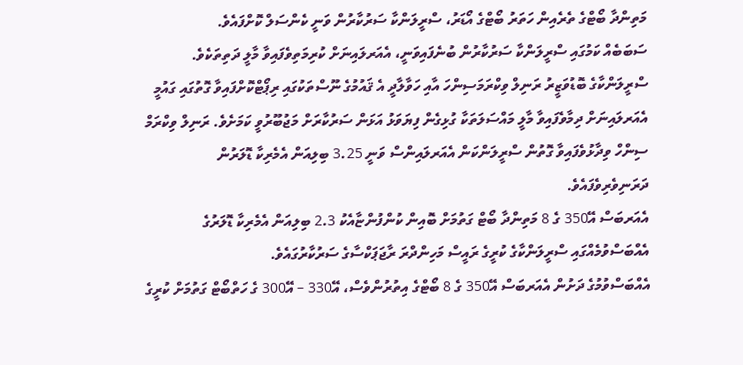މަތިންދާ ބޯޓްގެ ތެރެއިން ހަތަރު ބޯޓްގެ އޯޑަރު، ސްރީލަންކާ ސަރުކާރުން ވަނީ ކެންސަލް ކޮށްފައެވެ.
ސަބަބެއް ކަމުގައި ސްރީލަންކާ ސަރުކާރުން ބުނެފައިވަނީ، އެއަރލައިނަށް ކުރިމަތިވެފައިވާ މާލީ ދަތިތަކެވެ.
ސްރީލަންކާގެ ބޮޑުވަޒީރު ރަނިލް ވިކްރަމަސިންހަ އާއި ހަވާލާދީ އެ ޤައުމުގެ ނޫސްތަކުގައި ރިޕޯޓްކޮށްފައިވާ ގޮތުގައި ގައުމީ އެއަރލައިނަށް ދިމާވެފައިވާ މާލީ މައްސަލަތަކާ ގުޅިގެން ފިޔަވަޅު އަޅަން ސަރުކާރަށް މަޖުބޫރުވީ ކަމަށެވެ. ރަނިލް ވިކްރަމް ސިންހް ވިދާޅުވެފައިވާ ގޮތުން ސްރީލަންކަން އެއަރލައިންސް ވަނީ 3.25 ބިލިއަން އެމެރިކާ ޑޮލަރުން ދަރަނިވެރިވެފައެވެ.
އެއަރބަސް އޭ350 ގެ 8 މަތިންދާ ބޯޓް ގަތުމަށް ބޮއިން ކުންފުންޏާއެކު 2.3 ބިލިއަން އެމެރިކާ ޑޮލަރުގެ އެއްބަސްވުމެއްގައި ސްރީލަންކާގެ ކުރީގެ ރައީސް މަހިންދްރަ ރާޖަޕަކްސާގެ ސަރުކާރުގައެވެ.
އެއްބަސްވުމުގެ ދަށުން އެއަރބަސް އޭ350 ގެ 8 ބޯޓްގެ އިތުރުންވެސް، އޭ330 – އޭ300 ގެ ހަތްބޯޓް ގަތުމަށް ކުރީގެ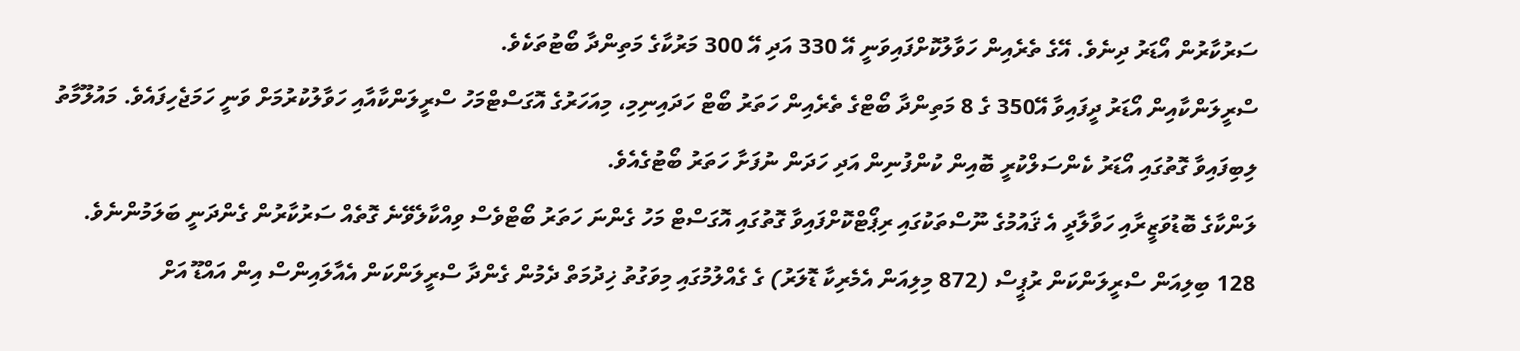ސަރުކާރުން އޯޑަރު ދިނެވެ. އޭގެ ތެރެއިން ހަވާލުކޮށްފައިވަނީ އޭ 330 އަދި އޭ 300 މަރުކާގެ މަތިންދާ ބޯޓުތަކެވެ.
ސްރީލަންކާއިން އޯޑަރު ދީފައިވާ އޭ350 ގެ 8 މަތިންދާ ބޯޓްގެ ތެރެއިން ހަތަރު ބޯޓް ހަދައިނިމި، މިއަހަރުގެ އޮގަސްޓްމަހު ސްރީލަންކާއާއި ހަވާލުކުރުމަށް ވަނީ ހަމަޖެހިފައެވެ. މައުލޫމާތު ލިބިފައިވާ ގޮތުގައި އޯޑަރު ކެންސަލްކުރީ ބޮއިން ކުންފުނިން އަދި ހަދަން ނުފަށާ ހަތަރު ބޯޓުގެއެވެ.
ލަންކާގެ ބޮޑުވަޒީރާއި ހަވާލާދީ އެ ޤައުމުގެ ނޫސްތަކުގައި ރިޕޯޓްކޮށްފައިވާ ގޮތުގައި އޮގަސްޓް މަހު ގެންނަ ހަތަރު ބޯޓްވެސް ވިއްކާލެވޭނެ ގޮތެއް ސަރުކާރުން ގެންދަނީ ބަލަމުންނެވެ.
128 ބިލިއަން ސްރީލަންކަން ރުޕީސް (872 މިލިއަން އެމެރިކާ ޑޮލަރު) ގެ ގެއްލުމުގައި މިވަގުތު ޚިދުމަތް ދެމުން ގެންދާ ސްރީލަންކަން އެއާލައިންސް އިން އައްޑޫ އަށް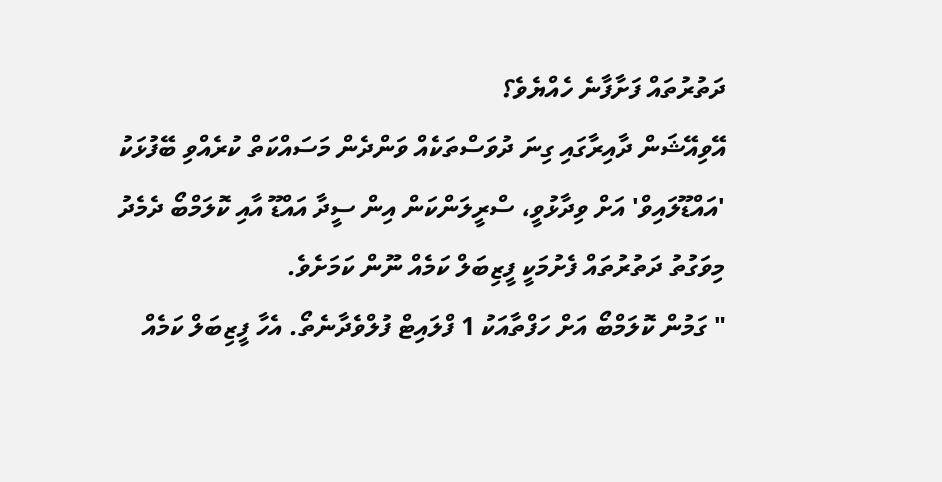ދަތުރުތައް ފަށާފާނެ ހެއްޔެވެ؟
އޭވިއޭޝަން ދާއިރާގައި ގިނަ ދުވަސްތަކެއް ވަންދެން މަސައްކަތް ކުރެއްވި ބޭފުޅަކު 'އައްޑޫލައިވް' އަށް ވިދާޅުވީ، ސްރީލަންކަން އިން ސީދާ އައްޑޫ އާއި ކޮލަމްބޯ ދެމެދު މިވަގުތު ދަތުރުތައް ފެށުމަކީ ފީޒިބަލް ކަމެއް ނޫން ކަމަށެވެ.
" ގަމުން ކޮލަމްބޯ އަށް ހަފްތާއަކު 1 ފްލައިޓް ފުލްވެދާނެތޯ. އެހާ ފީޒިބަލް ކަމެއް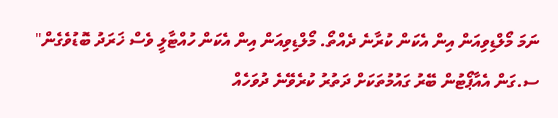ނަމަ މޯލްޑިވިއަން އިން އެކަން ކުރާނެ ދެއްތޯ. މޯލްޑިވިއަން އިން އެކަން ހުއްޓާލީ ވެސް ޚަރަދު ބޮޑުވެގެން"
ސ.ގަން އެއާޕޯޓުން ބޭރު ގައުމުތަކަށް ދަތުރު ކުރެވޭނެ ދުވަހެއް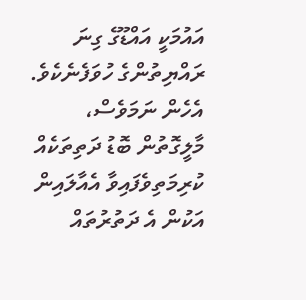އައުމަކީ އައްޑޫގެ ގިނަ ރައްޔިތުންގެ ހުވަފެނެކެވެ. އެހެން ނަމަވެސް، މާލީގޮތުން ބޮޑު ދަތިތަކެއް ކުރިމަތިވެފައިވާ އެއާލައިން އަކުން އެ ދަތުރުތައް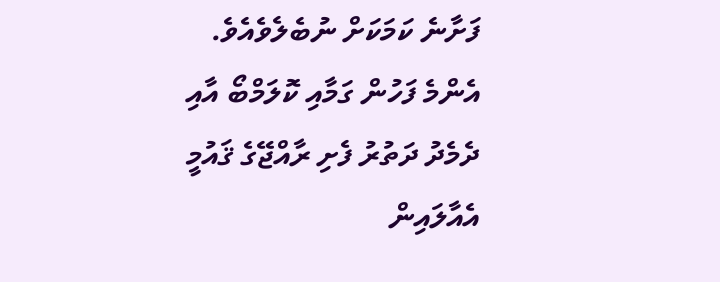ފަށާނެ ކަމަކަށް ނުބެލެވެއެވެ. އެންމެ ފަހުން ގަމާއި ކޮލަމްބޯ އާއި ދެމެދު ދަތުރު ފެށި ރާއްޖޭގެ ޤައުމީ އެއާލައިން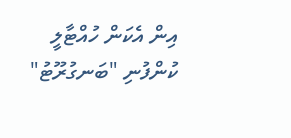އިން އެކަން ހުއްޓާލީ ކުންފުނި "ބަނގުރޫޓު"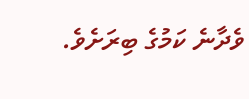ވެދާނެ ކަމުގެ ބިރަށެވެ.